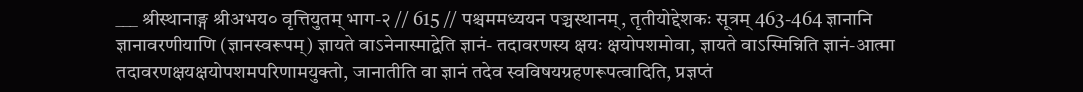___ श्रीस्थानाङ्ग श्रीअभय० वृत्तियुतम् भाग-२ // 615 // पश्चममध्ययन पञ्चस्थानम्, तृतीयोद्देशकः सूत्रम् 463-464 ज्ञानानि ज्ञानावरणीयाणि (ज्ञानस्वरूपम्) ज्ञायते वाऽनेनास्माद्वेति ज्ञानं- तदावरणस्य क्षयः क्षयोपशमोवा, ज्ञायते वाऽस्मिन्निति ज्ञानं-आत्मा तदावरणक्षयक्षयोपशमपरिणामयुक्तो, जानातीति वा ज्ञानं तदेव स्वविषयग्रहणरूपत्वादिति, प्रज्ञप्तं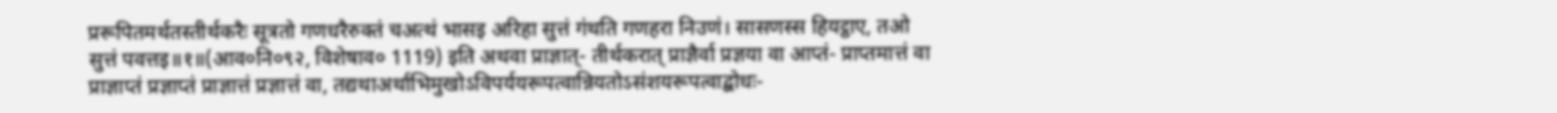प्ररूपितमर्थतस्तीर्थकरैः सूत्रतो गणधरैरुक्तं चअत्थं भासइ अरिहा सुत्तं गंथति गणहरा निउणं। सासणस्स हियट्ठाए, तओ सुत्तं पवत्तइ॥१॥(आव०नि०९२, विशेषाव० 1119) इति अथवा प्राज्ञात्- तीर्थकरात् प्राज्ञैर्वा प्रज्ञया वा आप्तं- प्राप्तमात्तं वा प्राज्ञाप्तं प्रज्ञाप्तं प्राज्ञात्तं प्रज्ञात्तं वा, तद्यथाअर्थाभिमुखोऽविपर्ययरूपत्वान्नियतोऽसंशयरूपत्वाद्बोधः-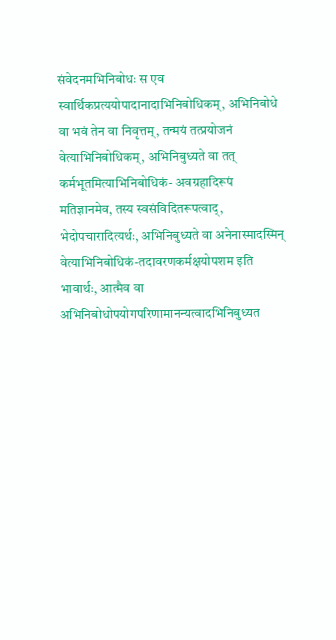संवेदनमभिनिबोधः स एव स्वार्थिकप्रत्ययोपादानादाभिनिबोधिकम्, अभिनिबोधे वा भवं तेन वा निवृत्तम्, तन्मयं तत्प्रयोजनं वेत्याभिनिबोधिकम्, अभिनिबुध्यते वा तत् कर्मभूतमित्याभिनिबोधिकं- अवग्रहादिरूपं मतिज्ञानमेव, तस्य स्वसंविदितरूपत्वाद्, भेदोपचारादित्यर्थः, अभिनिबुध्यते वा अनेनास्मादस्मिन् वेत्याभिनिबोधिकं-तदावरणकर्मक्षयोपशम इति भावार्थः, आत्मैव वा अभिनिबोधोपयोगपरिणामानन्यत्वादभिनिबुध्यत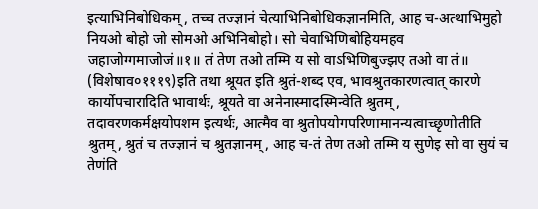इत्याभिनिबोधिकम्, तच्च तज्ज्ञानं चेत्याभिनिबोधिकज्ञानमिति, आह च-अत्थाभिमुहो नियओ बोहो जो सोमओ अभिनिबोहो। सो चेवाभिणिबोहियमहव जहाजोग्गमाजोजं॥१॥ तं तेण तओ तम्मि य सो वाऽभिणिबुज्झए तओ वा तं॥ (विशेषाव०१११९)इति तथा श्रूयत इति श्रुतं-शब्द एव, भावश्रुतकारणत्वात् कारणे कार्योपचारादिति भावार्थः, श्रूयते वा अनेनास्मादस्मिन्वेति श्रुतम्, तदावरणकर्मक्षयोपशम इत्यर्थः, आत्मैव वा श्रुतोपयोगपरिणामानन्यत्वाच्छृणोतीति श्रुतम्, श्रुतं च तज्ज्ञानं च श्रुतज्ञानम्, आह च-तं तेण तओ तम्मि य सुणेइ सो वा सुयं च तेणंति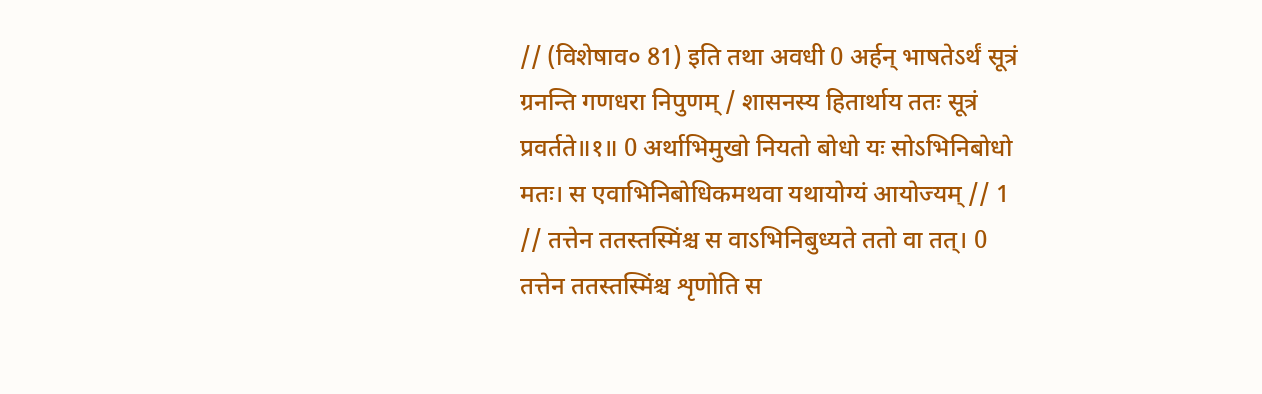// (विशेषाव० 81) इति तथा अवधी 0 अर्हन् भाषतेऽर्थं सूत्रं ग्रनन्ति गणधरा निपुणम् / शासनस्य हितार्थाय ततः सूत्रं प्रवर्तते॥१॥ 0 अर्थाभिमुखो नियतो बोधो यः सोऽभिनिबोधो मतः। स एवाभिनिबोधिकमथवा यथायोग्यं आयोज्यम् // 1 // तत्तेन ततस्तस्मिंश्च स वाऽभिनिबुध्यते ततो वा तत्। 0 तत्तेन ततस्तस्मिंश्च शृणोति स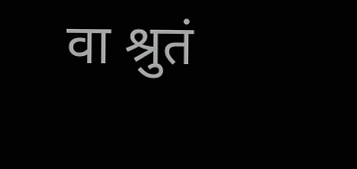वा श्रुतं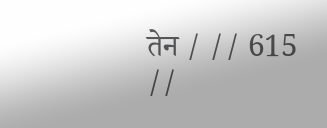तेन / // 615 //